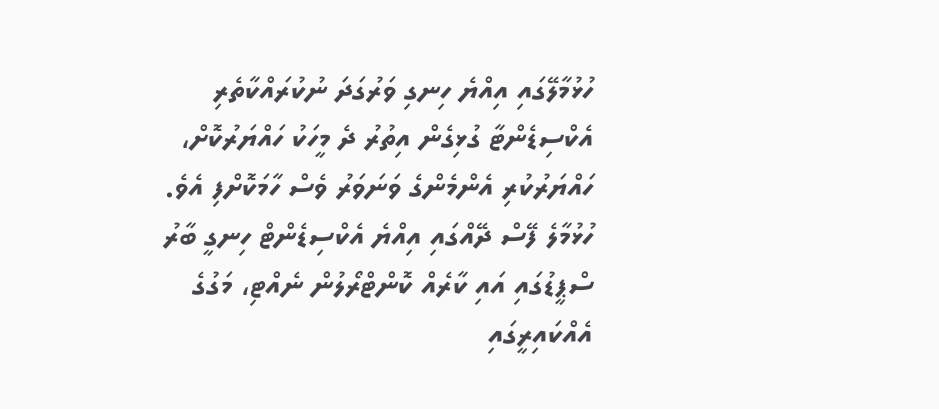ހުޅުމާލޭގައި އިއްޔެ ހިނގި ވަރުގަދަ ނުކުރައްކާތެރި އެކްސިޑެންޓާ ގުޅިގެން އިތުރު ދެ މީހަކު ހައްޔަރުކޮށް، ހައްޔަރުކުރި އެންމެންގެ ވަނަވަރު ވެސް ހާމަކޮށްފި އެވެ.
ހުޅުމާލެ ފޭސް ދޭއްގައި އިއްޔެ އެކްސިޑެންޓް ހިނގީ ބާރު ސްޕީޑުގައި އައި ކާރެއް ކޮންޓްރޯލުން ނެއްޓި، މަގުގެ އެއްކައިރީގައި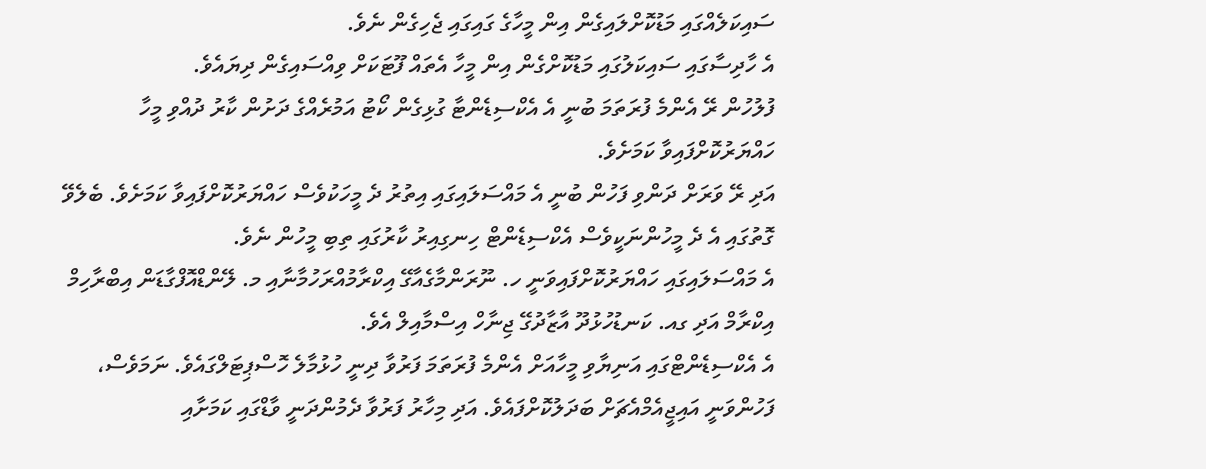ސައިކަލެއްގައި މަޑުކޮށްލައިގެން އިން މީހާގެ ގައިގައި ޖެހިގެން ނެވެ.
އެ ހާދިސާގައި ސައިކަލުގައި މަޑުކޮށްގެން އިން މީހާ އެތައް ފޫޓަކަށް ވިއްސައިގެން ދިޔައެވެ.
ފުލުހުން ރޭ އެންމެ ފުރަތަމަ ބުނީ އެ އެކްސިޑެންޓާ ގުޅިގެން ކޯޓު އަމުރެއްގެ ދަށުން ކާރު ދުއްވި މީހާ ހައްޔަރުކޮށްފައިވާ ކަމަށެވެ.
އަދި ރޭ ވަރަށް ދަންވި ފަހުން ބުނީ އެ މައްސަލައިގައި އިތުރު ދެ މީހަކުވެސް ހައްޔަރުކޮށްފައިވާ ކަމަށެވެ. ބެލެވޭ ގޮތުގައި އެ ދެ މީހުންނަކީވެސް އެކްސިޑެންޓް ހިނގިއިރު ކާރުގައި ތިބި މީހުން ނެވެ.
އެ މައްސަލައިގައި ހައްޔަރުކޮށްފައިވަނީ ހ. ނޫރަންމާގެއާގޭ އިކްރާމުއްރަހުމާނާއި މ. ލޭންޑްއޮފްގާޑަން އިބްރާހިމް އިކްރާމް އަދި ގއ. ކަނޑުހުޅުދޫ އާޒާދުގޭ ޖިނާހް އިސްމާއިލް އެވެ.
އެ އެކްސިޑެންޓްގައި އަނިޔާވި މީހާއަށް އެންމެ ފުރަތަމަ ފަރުވާ ދިނީ ހުޅުމާލެ ހޮސްޕިޓަލްގައެވެ. ނަމަވެސް، ފަހުންވަނީ އައިޖީއެމްއެޗަށް ބަދަލުކޮށްފައެވެ. އަދި މިހާރު ފަރުވާ ދެމުންދަނީ ވާޑްގައި ކަމަށާއި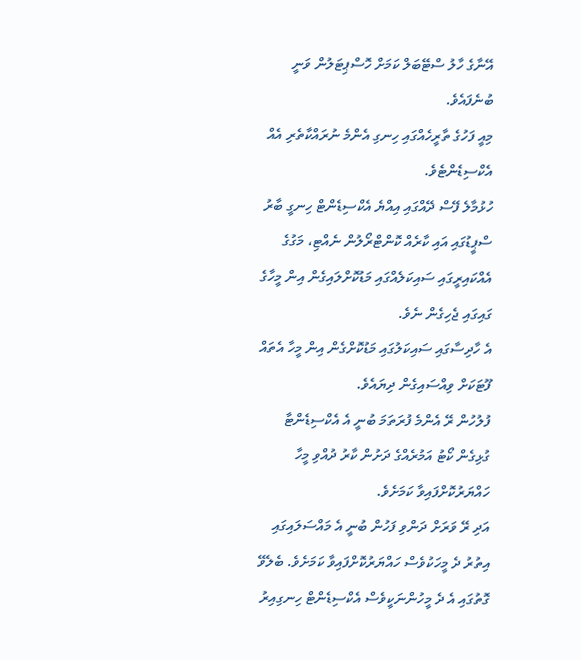އޭނާގެ ހާލު ސްޓޭބަލް ކަމަށް ހޮސްޕިޓަލުން ވަނީ ބުނެފައެވެ.
މިއީ ފަހުގެ ތާރީހެއްގައި ހިނގި އެންމެ ނުރައްކާތެރި އެއް އެކްސިޑެންޓެވެ.
ހުޅުމާލެ ފޭސް ދޭއްގައި އިއްޔެ އެކްސިޑެންޓް ހިނގީ ބާރު ސްޕީޑުގައި އައި ކާރެއް ކޮންޓްރޯލުން ނެއްޓި، މަގުގެ އެއްކައިރީގައި ސައިކަލެއްގައި މަޑުކޮށްލައިގެން އިން މީހާގެ ގައިގައި ޖެހިގެން ނެވެ.
އެ ހާދިސާގައި ސައިކަލުގައި މަޑުކޮށްގެން އިން މީހާ އެތައް ފޫޓަކަށް ވިއްސައިގެން ދިޔައެވެ.
ފުލުހުން ރޭ އެންމެ ފުރަތަމަ ބުނީ އެ އެކްސިޑެންޓާ ގުޅިގެން ކޯޓު އަމުރެއްގެ ދަށުން ކާރު ދުއްވި މީހާ ހައްޔަރުކޮށްފައިވާ ކަމަށެވެ.
އަދި ރޭ ވަރަށް ދަންވި ފަހުން ބުނީ އެ މައްސަލައިގައި އިތުރު ދެ މީހަކުވެސް ހައްޔަރުކޮށްފައިވާ ކަމަށެވެ. ބެލެވޭ ގޮތުގައި އެ ދެ މީހުންނަކީވެސް އެކްސިޑެންޓް ހިނގިއިރު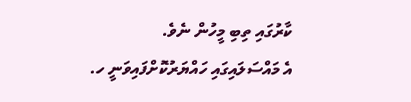ކާރުގައި ތިބި މީހުން ނެވެ.
އެ މައްސަލައިގައި ހައްޔަރުކޮށްފައިވަނީ ހ.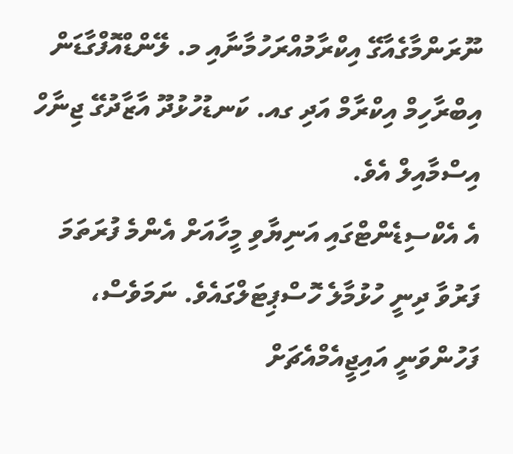ނޫރަންމާގެއާގޭ އިކްރާމުއްރަހުމާނާއި މ. ލޭންޑްއޮފްގާޑަން އިބްރާހިމް އިކްރާމް އަދި ގއ. ކަނޑުހުޅުދޫ އާޒާދުގޭ ޖިނާހް އިސްމާއިލް އެވެ.
އެ އެކްސިޑެންޓްގައި އަނިޔާވި މީހާއަށް އެންމެ ފުރަތަމަ ފަރުވާ ދިނީ ހުޅުމާލެ ހޮސްޕިޓަލްގައެވެ. ނަމަވެސް، ފަހުންވަނީ އައިޖީއެމްއެޗަށް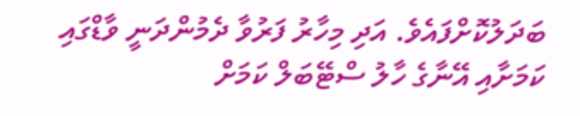ބަދަލުކޮށްފައެވެ. އަދި މިހާރު ފަރުވާ ދެމުންދަނީ ވާޑްގައި ކަމަށާއި އޭނާގެ ހާލު ސްޓޭބަލް ކަމަށް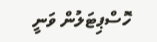ހޮސްޕިޓަލުން ވަނީ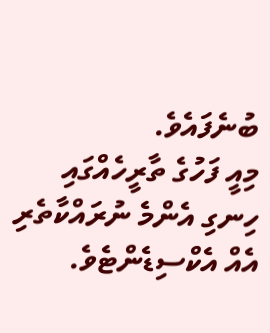ބުނެފައެވެ.
މިއީ ފަހުގެ ތާރީހެއްގައި ހިނގި އެންމެ ނުރައްކާތެރި އެއް އެކްސިޑެންޓެވެ.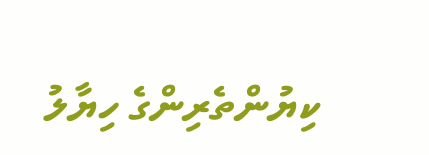ކިޔުންތެރިންގެ ހިޔާލު